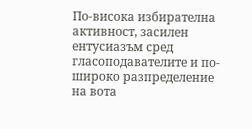По-висока избирателна активност, засилен ентусиазъм сред гласоподавателите и по-широко разпределение на вота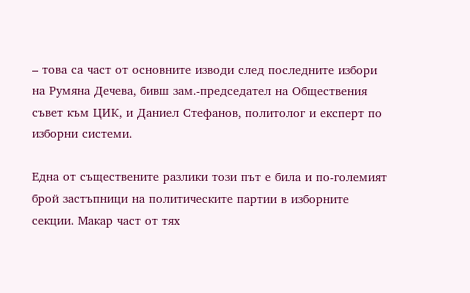– това са част от основните изводи след последните избори на Румяна Дечева, бивш зам.-председател на Обществения съвет към ЦИК, и Даниел Стефанов, политолог и експерт по изборни системи.

Една от съществените разлики този път е била и по-големият брой застъпници на политическите партии в изборните секции. Макар част от тях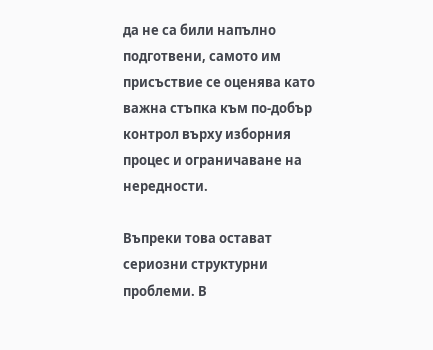да не са били напълно подготвени, самото им присъствие се оценява като важна стъпка към по-добър контрол върху изборния процес и ограничаване на нередности.

Въпреки това остават сериозни структурни проблеми. В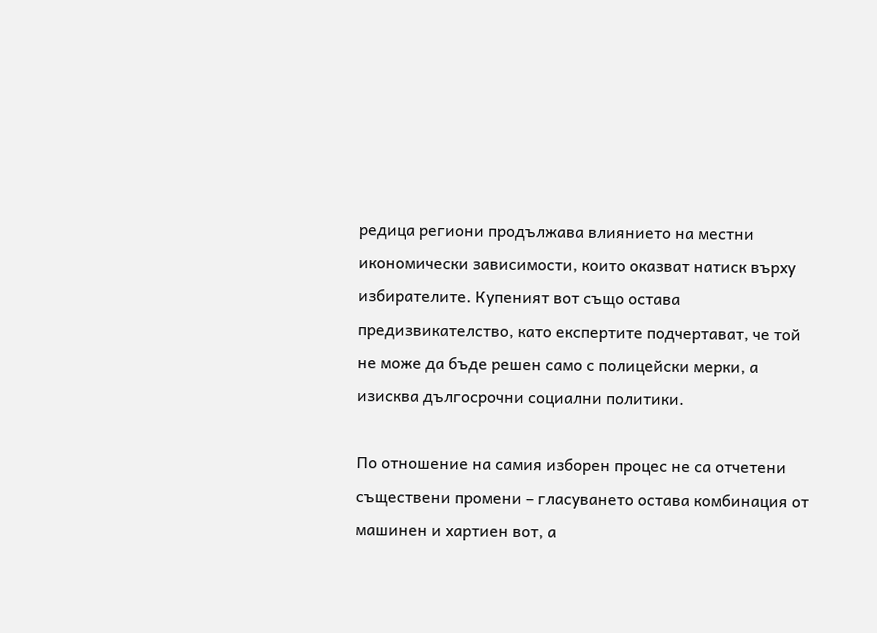редица региони продължава влиянието на местни икономически зависимости, които оказват натиск върху избирателите. Купеният вот също остава предизвикателство, като експертите подчертават, че той не може да бъде решен само с полицейски мерки, а изисква дългосрочни социални политики.

По отношение на самия изборен процес не са отчетени съществени промени – гласуването остава комбинация от машинен и хартиен вот, а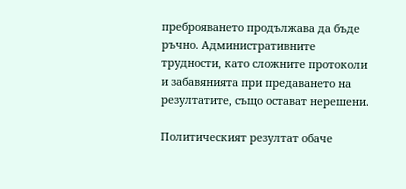преброяването продължава да бъде ръчно. Административните трудности, като сложните протоколи и забавянията при предаването на резултатите, също остават нерешени.

Политическият резултат обаче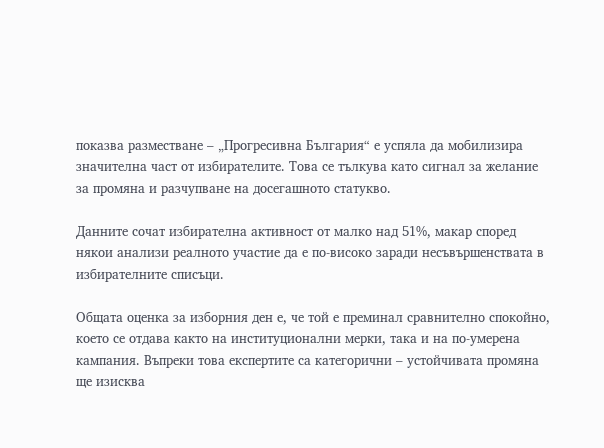показва разместване – „Прогресивна България“ е успяла да мобилизира значителна част от избирателите. Това се тълкува като сигнал за желание за промяна и разчупване на досегашното статукво.

Данните сочат избирателна активност от малко над 51%, макар според някои анализи реалното участие да е по-високо заради несъвършенствата в избирателните списъци.

Общата оценка за изборния ден е, че той е преминал сравнително спокойно, което се отдава както на институционални мерки, така и на по-умерена кампания. Въпреки това експертите са категорични – устойчивата промяна ще изисква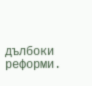дълбоки реформи.